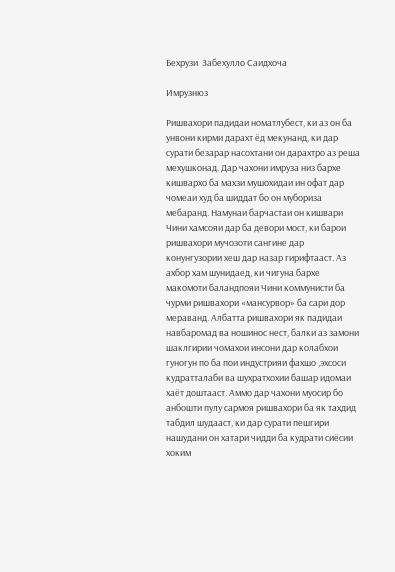Бехрузи  Забехулло Саидхоча

Имрузнюз

Ришвахори падидаи номатлубест, ки аз он ба унвони кирми дарахт ёд мекунанд, ки дар сурати безарар насохтани он дарахтро аз реша мехушконад. Дар чахони имруза низ бархе кишвархо ба махзи мушохидаи ин офат дар чомеаи худ ба шиддат бо он мубориза мебаранд. Намунаи барчастаи он кишвари Чини хамсояи дар ба девори мост, ки барои ришвахори мучозоти сангине дар конунгузории хеш дар назар гирифтааст. Аз ахбор хам шунидаед, ки чигуна бархе макомоти баландпояи Чини коммунисти ба чурми ришвахори «мансурвор» ба сари дор мераванд. Албатта ришвахори як падидаи навбаромад ва ношинос нест, балки аз замони шаклгирии чомахои инсони дар колабхои гуногун по ба пои индустрияи фахшо ,эхсоси кудратталаби ва шухратхохии башар идомаи хаёт доштааст. Аммо дар чахони муосир бо анбошти пулу сармоя ришвахори ба як тахдид табдил шудааст, ки дар сурати пешгири нашудани он хатари чидди ба кудрати сиёсии хоким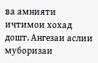ва амнияти ичтимои хохад дошт. Ангезаи аслии муборизаи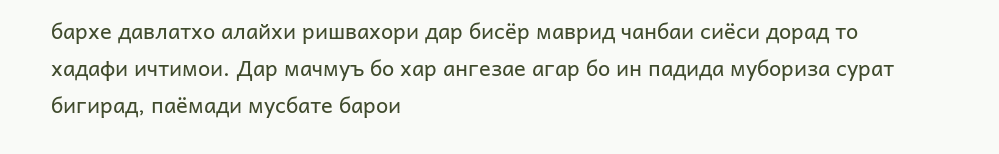бархе давлатхо алайхи ришвахори дар бисёр маврид чанбаи сиёси дорад то хадафи ичтимои. Дар мачмуъ бо хар ангезае агар бо ин падида мубориза сурат бигирад, паёмади мусбате барои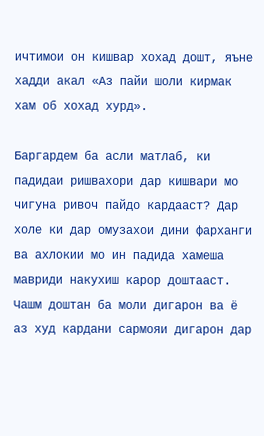ичтимои он кишвар хохад дошт, яъне хадди акал «Аз пайи шоли кирмак хам об хохад хурд».

Баргардем ба асли матлаб, ки падидаи ришвахори дар кишвари мо чигуна ривоч пайдо кардааст? Дар холе ки дар омузахои дини фарханги ва ахлокии мо ин падида хамеша мавриди накухиш карор доштааст. Чашм доштан ба моли дигарон ва ё аз худ кардани сармояи дигарон дар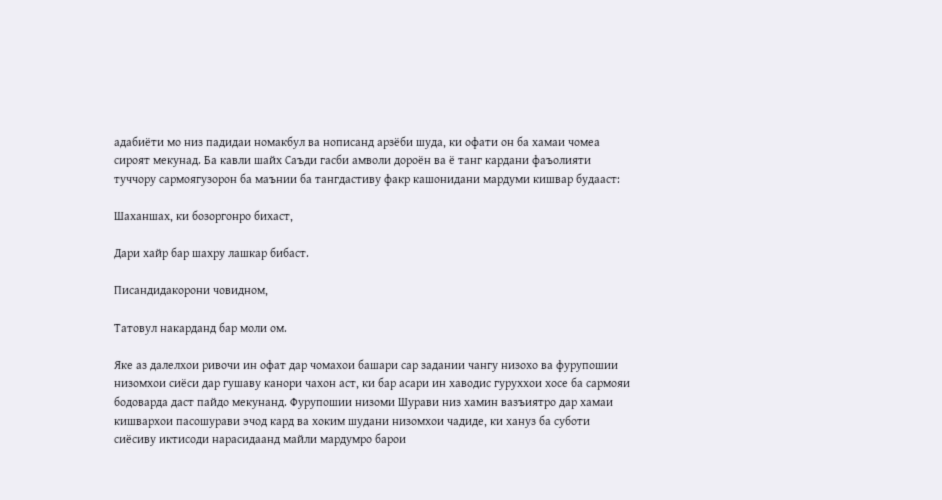адабиёти мо низ падидаи номакбул ва нописанд арзёби шуда, ки офати он ба хамаи чомеа сироят мекунад. Ба кавли шайх Саъди гасби амволи дороён ва ё танг кардани фаъолияти туччору сармоягузорон ба маънии ба тангдастиву факр кашонидани мардуми кишвар будааст:

Шаханшах, ки бозоргонро бихаст,

Дари хайр бар шахру лашкар бибаст.

Писандидакорони човидном,

Татовул накарданд бар моли ом.

Яке аз далелхои ривочи ин офат дар чомахои башари сар задании чангу низохо ва фурупошии низомхои сиёси дар гушаву канори чахон аст, ки бар асари ин хаводис гуруххои хосе ба сармояи бодоварда даст пайдо мекунанд. Фурупошии низоми Шурави низ хамин вазъиятро дар хамаи кишвархои пасошурави эчод кард ва хоким шудани низомхои чадиде, ки хануз ба суботи сиёсиву иктисоди нарасидаанд майли мардумро барои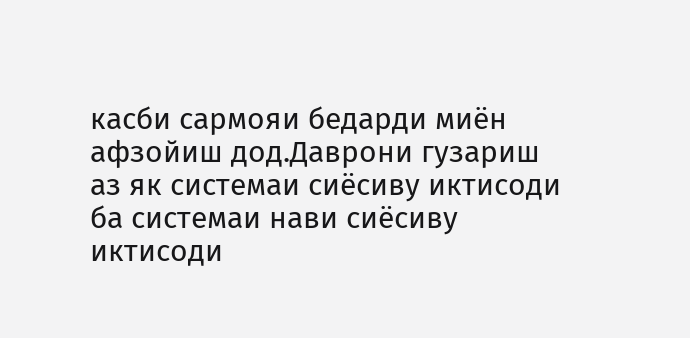касби сармояи бедарди миён афзойиш дод.Даврони гузариш аз як системаи сиёсиву иктисоди ба системаи нави сиёсиву иктисоди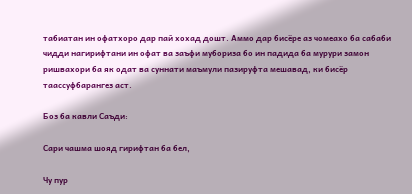табиатан ин офатхоро дар пай хохад дошт. Аммо дар бисёре аз чомеахо ба сабаби чидди нагирифтани ин офат ва заъфи мубориза бо ин падида ба мурури замон ришвахори ба як одат ва суннати маъмули пазируфта мешавад, ки бисёр таассуфбарангез аст.

Боз ба кавли Саъди:

Сари чашма шояд гирифтан ба бел,

Чу пур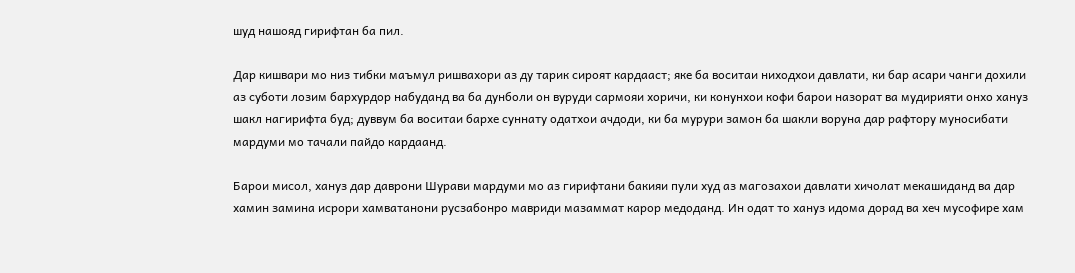шуд нашояд гирифтан ба пил.

Дар кишвари мо низ тибки маъмул ришвахори аз ду тарик сироят кардааст; яке ба воситаи ниходхои давлати, ки бар асари чанги дохили аз суботи лозим бархурдор набуданд ва ба дунболи он вуруди сармояи хоричи, ки конунхои кофи барои назорат ва мудирияти онхо хануз шакл нагирифта буд; дуввум ба воситаи бархе суннату одатхои ачдоди, ки ба мурури замон ба шакли воруна дар рафтору муносибати мардуми мо тачали пайдо кардаанд.

Барои мисол, хануз дар даврони Шурави мардуми мо аз гирифтани бакияи пули худ аз магозахои давлати хичолат мекашиданд ва дар хамин замина исрори хамватанони русзабонро мавриди мазаммат карор медоданд. Ин одат то хануз идома дорад ва хеч мусофире хам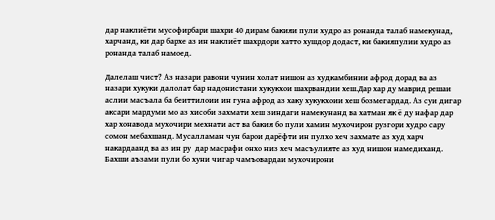дар наклиёти мусофирбари шахри 40 дирам бакияи пули худро аз ронанда талаб намекунад, харчанд, ки дар бархе аз ин наклиёт шахрдори хатто хушдор додаст, ки бакияпулии худро аз ронанда талаб намоед.

Далелаш чист? Аз назари равони чунин холат нишон аз худкамбинии афрод дорад ва аз назари хукуки далолат бар надонистани хукукхои шахрвандии хеш.Дар хар ду маврид решаи аслии масъала ба беиттилоии ин гуна афрод аз хаку хукукхоии хеш бозмегардад. Аз суи дигар аксари мардуми мо аз хисоби захмати хеш зиндаги намекунанд ва хатман як ё ду нафар дар хар хонавода мухочири мехнати аст ва бакия бо пули хамин мухочирон рузгори худро сару сомон мебахшанд. Мусалламан чун барои дарёфти ин пулхо хеч захмате аз худ харч накардаанд ва аз ин ру  дар масрафи онхо низ хеч масъулияте аз худ нишон намедиханд. Бахши аъзами пули бо хуни чигар чамъовардаи мухочирони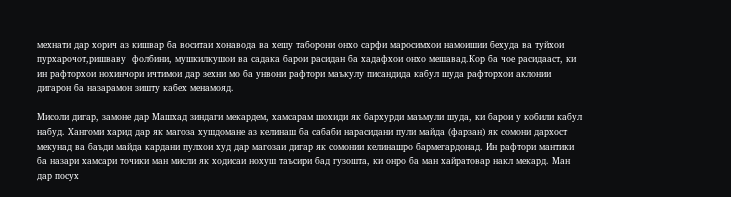мехнати дар хорич аз кишвар ба воситаи хонавода ва хешу таборони онхо сарфи маросимхои намоишии бехуда ва туйхои пурхарочот,ришваву  фолбини, мушкилкушои ва садака барои расидан ба хадафхои онхо мешавад.Кор ба чое расидааст, ки ин рафторхои нохинчори ичтимои дар зехни мо ба унвони рафтори маъкулу писандида кабул шуда рафторхои аклонии дигарон ба назарамон зишту кабех менамояд.

Мисоли дигар, замоне дар Машхад зиндаги мекардем, хамсарам шохиди як бархурди маъмули шуда, ки барои у кобили кабул набуд. Хангоми харид дар як магоза хушдомане аз келинаш ба сабаби нарасидани пули майда (фарзан) як сомони дархост мекунад ва баъди майда кардани пулхои худ дар магозаи дигар як сомонии келинашро бармегардонад. Ин рафтори мантики ба назари хамсари точики ман мисли як ходисаи нохуш таъсири бад гузошта, ки онро ба ман хайратовар накл мекард. Ман дар посух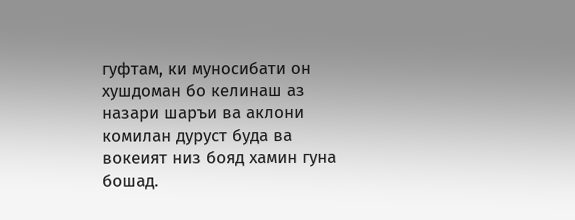гуфтам, ки муносибати он хушдоман бо келинаш аз назари шаръи ва аклони комилан дуруст буда ва вокеият низ бояд хамин гуна бошад.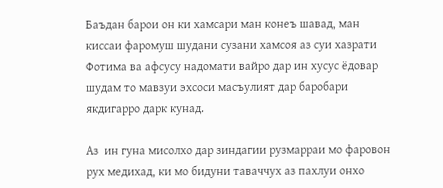Баъдан барои он ки хамсари ман конеъ шавад, ман киссаи фаромуш шудани сузани хамсоя аз суи хазрати Фотима ва афсусу надомати вайро дар ин хусус ёдовар шудам то мавзуи эхсоси масъулият дар баробари якдигарро дарк кунад.

Аз  ин гуна мисолхо дар зиндагии рузмарраи мо фаровон рух медихад, ки мо бидуни таваччух аз пахлуи онхо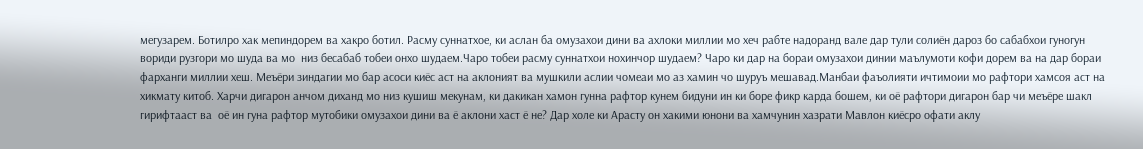мегузарем. Ботилро хак мепиндорем ва хакро ботил. Расму суннатхое, ки аслан ба омузахои дини ва ахлоки миллии мо хеч рабте надоранд вале дар тули солиён дароз бо сабабхои гуногун вориди рузгори мо шуда ва мо  низ бесабаб тобеи онхо шудаем.Чаро тобеи расму суннатхои нохинчор шудаем? Чаро ки дар на бораи омузахои динии маълумоти кофи дорем ва на дар бораи фарханги миллии хеш. Меъёри зиндагии мо бар асоси киёс аст на аклоният ва мушкили аслии чомеаи мо аз хамин чо шуруъ мешавад.Манбаи фаъолияти ичтимоии мо рафтори хамсоя аст на хикмату китоб. Харчи дигарон анчом диханд мо низ кушиш мекунам, ки дакикан хамон гунна рафтор кунем бидуни ин ки боре фикр карда бошем, ки оё рафтори дигарон бар чи меъёре шакл гирифтааст ва  оё ин гуна рафтор мутобики омузахои дини ва ё аклони хаст ё не? Дар холе ки Арасту он хакими юнони ва хамчунин хазрати Мавлон киёсро офати аклу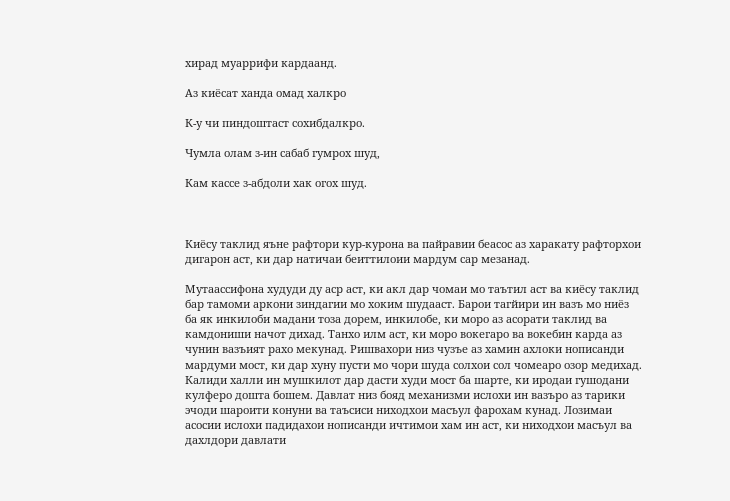хирад муаррифи кардаанд.

Аз киёсат ханда омад халкро

К-у чи пиндоштаст сохибдалкро.

Чумла олам з-ин сабаб гумрох шуд,

Кам кассе з-абдоли хак огох шуд.



Киёсу таклид яъне рафтори кур-курона ва пайравии беасос аз харакату рафторхои дигарон аст, ки дар натичаи беиттилоии мардум сар мезанад.

Мутаассифона худуди ду аср аст, ки акл дар чомаи мо таътил аст ва киёсу таклид бар тамоми аркони зиндагии мо хоким шудааст. Барои тагйири ин вазъ мо ниёз ба як инкилоби мадани тоза дорем, инкилобе, ки моро аз асорати таклид ва камдониши начот дихад. Танхо илм аст, ки моро вокегаро ва вокебин карда аз чунин вазъият рахо мекунад. Ришвахори низ чузъе аз хамин ахлоки нописанди мардуми мост, ки дар хуну пусти мо чори шуда солхои сол чомеаро озор медихад. Калиди халли ин мушкилот дар дасти худи мост ба шарте, ки иродаи гушодани кулферо дошта бошем. Давлат низ бояд механизми ислохи ин вазъро аз тарики эчоди шароити конуни ва таъсиси ниходхои масъул фарохам кунад. Лозимаи асосии ислохи падидахои нописанди ичтимои хам ин аст, ки ниходхои масъул ва дахлдори давлати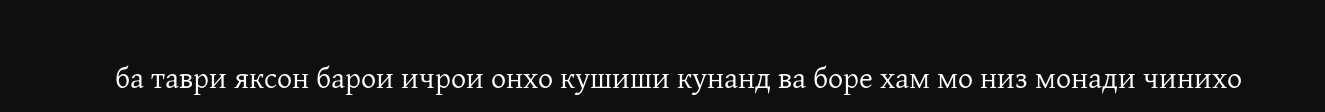ба таври яксон барои ичрои онхо кушиши кунанд ва боре хам мо низ монади чинихо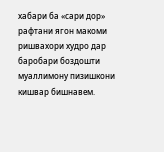хабари ба «сари дор» рафтани ягон макоми ришвахори худро дар баробари боздошти муаллимону пизишкони кишвар бишнавем.